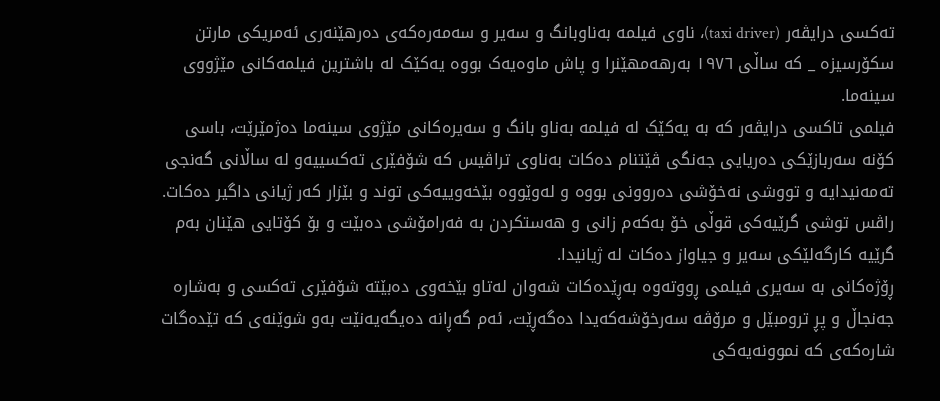تەکسی درایڤەر (taxi driver)، ناوی فیلمە بەناوبانگ و سەیر و سەمەرەکەی دەرهێنەری ئەمریکی مارتن سکۆرسیزە _ کە ساڵی ١٩٧٦ بەرهەمهێنرا و پاش ماوەیەک بووە یەکێک لە باشترین فیلمەکانی مێژووی سینەما.
فیلمی تاکسی درایڤەر کە بە یەکێک لە فیلمە بەناو بانگ و سەیرەکانی مێژوی سینەما دەژمێرێت، باسی کۆنە سەربازێکی دەریایی جەنگی ڤێتنام دەکات بەناوی تراڤیس کە شۆفێری تەکسییەو لە ساڵانی گەنجی تەمەنیدایە و تووشی نەخۆشی دەروونی بووە و لەوێووە بێخەوییەکی توند و بێزار کەر ژیانی داگیر دەکات. راڤس توشی گرێیەکی قوڵی خۆ بەکەم زانی و هەستکردن بە فەرامۆشی دەبێت و بۆ کۆتایی هێنان بەم گرێیە کارگەلێکی سەیر و جیاواز دەکات لە ژیانیدا.
ڕۆژەکانی بە سەیری فیلمی ڕووتەوە بەڕێدەکات شەوان لەتاو بێخەوی دەبێتە شۆفێری تەکسی و بەشارە جەنجاڵ و پڕ ترومبێل و مرۆڤە سەرخۆشەکەیدا دەگەڕێت، ئەم گەڕانە دەیگەیەنێت بەو شوێنەی کە تێدەگات شارەکەی کە نموونەیەکی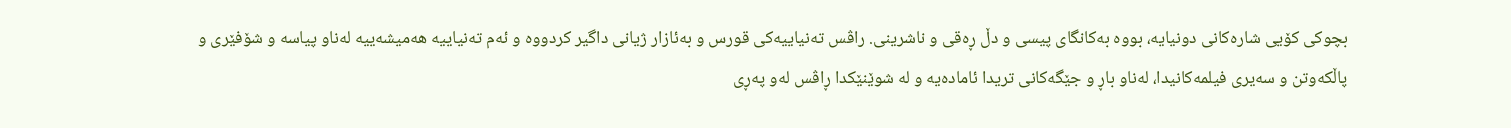بچوکی کۆیی شارەکانی دونیایە، بووە بەکانگای پیسی و دڵ ڕەقی و ناشرینی. راڤس تەنیاییەکی قورس و بەئازار ژیانی داگیر کردووە و ئەم تەنیاییە هەمیشەییە لەناو پیاسە و شۆفێری و پاڵکەوتن و سەیری فیلمەکانیدا، لەناو باڕ و جێگەکانی تریدا ئامادەیە و لە شوێنێکدا ڕاڤس لەو پەڕی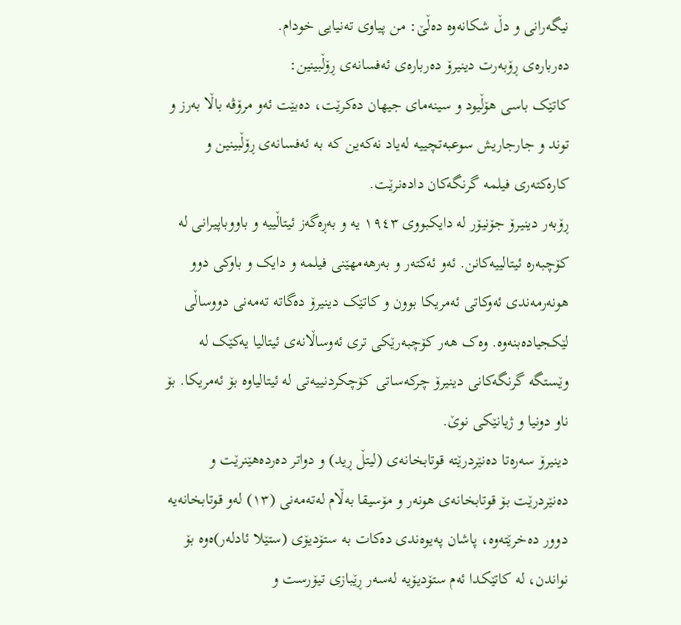نیگەرانی و دڵ شکانەوە دەڵێ: من پیاوی تەنیایی خودام.
دەربارەی ڕۆبەرت دینیرۆ دەربارەی ئەفسانەی ڕۆڵبینین:
کاتێک باسی هۆڵیود و سینەمای جیهان دەکرێت، دەبێت ئەو مرۆڤە باڵا بەرز و توند و جارجاریش سوعبەتچییە لەیاد نەکەین کە بە ئەفسانەی ڕۆڵبینین و کارەکتەری فیلمە گرنگەکان دادەنرێت.
ڕۆبەر دینیرۆ جۆنیۆر لە دایکبووی ١٩٤٣ یە و بەڕەگەز ئیتاڵییە و باووباپیرانی لە کۆچبەرە ئیتالییەکانن. ئەو ئەکتەر و بەرهەمهێنی فیلمە و دایک و باوکی دوو هونەرمەندی ئەوکاتی ئەمریکا بوون و کاتێک دینیرۆ دەگاتە تەمەنی دووساڵی لێکجیادەبنەوە. وەک هەر کۆچبەرێکی تری ئەوساڵانەی ئیتالیا یەکێک لە وێستگە گرنگەکانی دینیرۆ چرکەساتی کۆچکردنییەتی لە ئیتالیاوە بۆ ئەمریکا. بۆ ناو دونیا و ژیانێکی نوێ.
دینیرۆ سەرەتا دەنێردرێتە قوتابخانەی (لیتڵ ڕید) و دواتر دەردەهێنرێت و دەنێردرێت بۆ قوتابخانەی هونەر و مۆسیقا بەڵام لەتەمەنی (١٣) لەو قوتابخانەیە دوور دەخرێتەوە، پاشان پەیوەندی دەکات بە ستۆدیۆی (ستێلا ئادلەر)ەوە بۆ نواندن، لە کاتێکدا ئەم ستۆدیۆیە لەسەر ڕێبازی تیۆرست و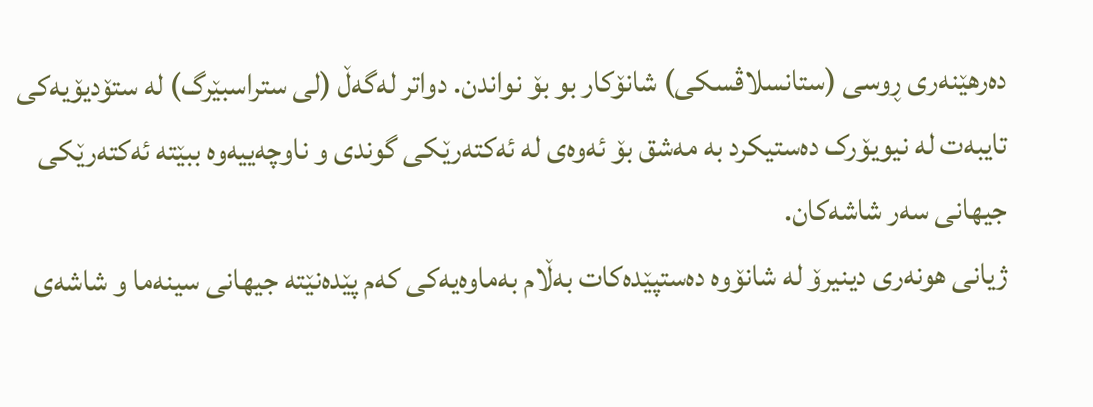دەرهێنەری ڕوسی (ستانسلاڤسکی) شانۆکار بو بۆ نواندن. دواتر لەگەڵ (لی ستراسبێرگ) لە ستۆدیۆیەکی تایبەت لە نیویۆرک دەستیکرد بە مەشق بۆ ئەوەی لە ئەکتەرێکی گوندی و ناوچەییەوە ببێتە ئەکتەرێکی جیهانی سەر شاشەکان.
ژیانی هونەری دینیرۆ لە شانۆوە دەستپێدەکات بەڵام بەماوەیەکی کەم پێدەنێتە جیهانی سینەما و شاشەی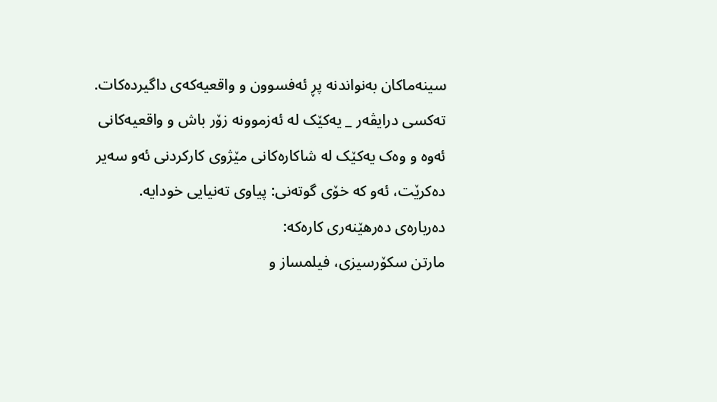سینەماکان بەنواندنە پڕ ئەفسوون و واقعیەکەی داگیردەکات.
تەکسی درایڤەر _ یەکێک لە ئەزموونە زۆر باش و واقعیەکانی ئەوە و وەک یەکێک لە شاکارەکانی مێژوی کارکردنی ئەو سەیر دەکرێت، ئەو کە خۆی گوتەنی: پیاوی تەنیایی خودایە.
دەربارەی دەرهێنەری کارەکە:
مارتن سكۆرسیزی، فیلمساز و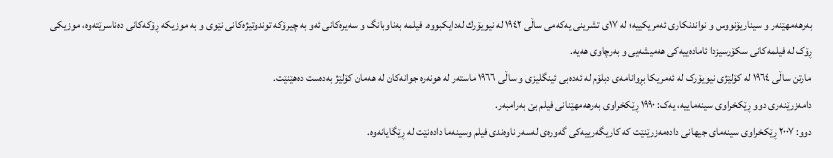بەرھەمھێنەر و سیناریۆنووس و نواندنكاری ئەمریکییە؛ لە ١٧ی تشرینی یەكەمی ساڵی ١٩٤٢ لە نیویۆرك لەدایكبووە. فیلمە بەناوبانگ و سەیرەکانی ئەو بە چیرۆکە توندوتیژەکانی نێوی و بە موزیکە ڕۆکەکانی دەناسرێتەوە، موزیکی ڕۆک لە فیلمەکانی سکۆرسیزدا ئامادەییەکی هەمیشەیی و بەرچاوی هەیە.
مارتن ساڵی ١٩٦٤ لە کۆلێژی نیویۆرک لە ئەمریکا بڕوانامەی دبلۆم لە ئەدەبی ئینگلیزی و ساڵی ١٩٦٦ ماستەر لە هونەرە جوانەکان لە هەمان کۆلێژ بەدەست دەهێنێت.
دامەزرێنەری دوو ڕێکخراوی سینەماییە، یەک: ١٩٩٠ ڕێکخراوی بەرهەمهێنانی فیلم بێ بەرامبەر.
دوو: ٢٠٠٧ ڕێکخراوی سینەمای جیهانی دادەمەزرێنێت کە کاریگەرییەکی گەورەی لەسەر ناوەندی فیلم وسینەما دادەنێت لە ڕێگایانەوە.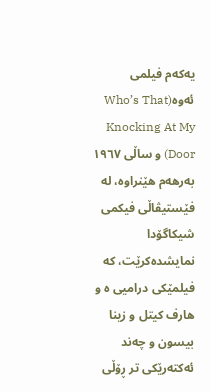یەکەم فیلمی ئەوە(Who’s That Knocking At My Door) و ساڵی ١٩٦٧ بەرهەم هێنراوە، لە فێستیڤاڵی فیکمی شیکاگۆدا نمایشدەکرێت، کە فیلمێکی درامیی ە و هارف کیتل و زینا بیسون و چەند ئەکتەرێکی تر ڕۆڵی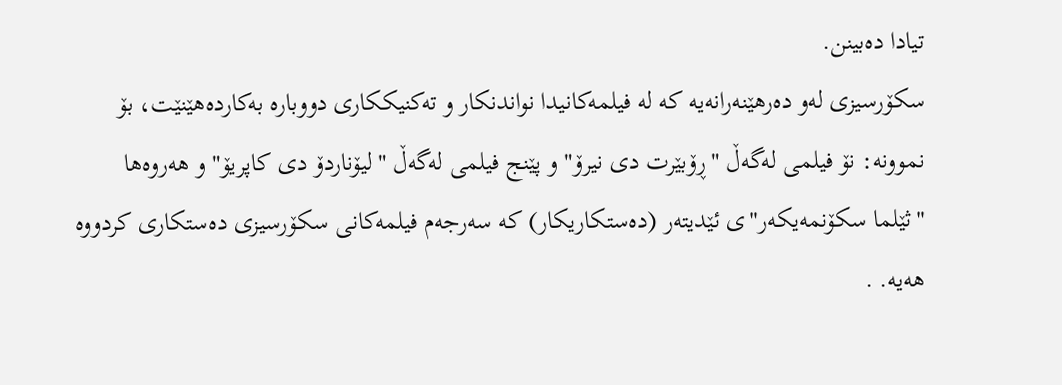تیادا دەبینن.
سكۆرسیزی لەو دەرھێنەرانەیە كە لە فیلمەكانیدا نواندنكار و تەكنیككاری دووبارە بەكاردەھێنێت، بۆ نموونە: نۆ فیلمی لەگەڵ "ڕۆبێرت دی نیرۆ" و پێنج فیلمی لەگەڵ "لیۆناردۆ دی كاپریۆ" و ھەروەھا "ثێلما سكۆنمەیكەر"ی ئێدیتەر (دەستكاریكار) كە سەرجەم فیلمەكانی سكۆرسیزی دەستكاری كردووە هەیە. .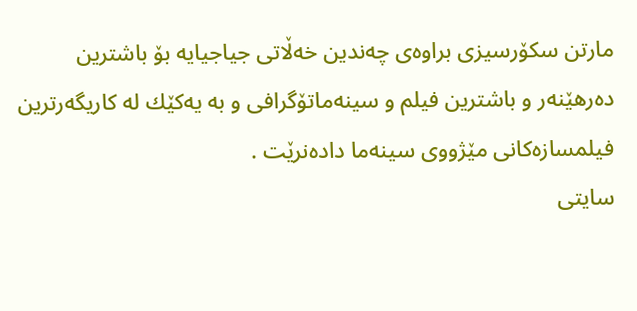مارتن سكۆرسیزی براوەی چەندین خەڵاتی جیاجیایە بۆ باشترین دەرھێنەر و باشترین فیلم و سینەماتۆگرافی و بە یەكێك لە كاریگەرترین فیلمسازەكانی مێژووی سینەما دادەنرێت .
سایتی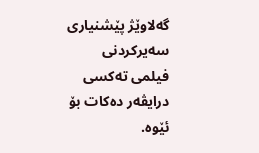گەلاوێژ پێشنیاری سەیرکردنی فیلمی تەکسی درایڤەر دەکات بۆ ئێوە.